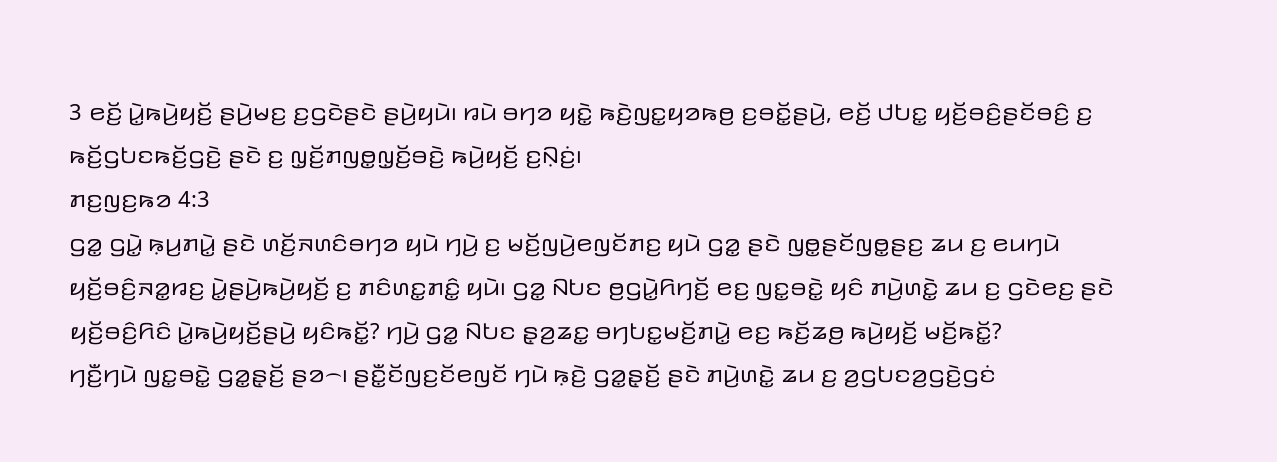3 ꤕꤢꤩ꤬ ꤣꤧ꤭ꤒꤣꤧ꤬ꤟꤢꤩ꤬ ꤔꤣꤧ꤬ꤗꤢ꤬ ꤢ꤬ꤞꤢꤧꤔꤢꤧ ꤔꤣꤧ꤬ꤟꤣꤧ꤯ ꤙꤣꤧ ꤋꤚꤤ ꤟꤢꤧ꤭ ꤒꤢꤧ꤬ꤜꤢ꤭ꤟꤤꤒꤥ꤬ ꤢ꤬ꤋꤢꤩ꤭ꤔꤣꤧ꤬, ꤕꤢꤩ꤬ ꤓꤝꤢ꤭ ꤟꤢꤩ꤬ꤋꤢꤨ꤬ꤔꤢꤩꤋꤢꤨ꤬ ꤢ꤬ ꤒꤢꤩ꤬ꤞꤝꤢꤒꤢꤩ꤬ꤞꤢꤧ꤬ ꤔꤢꤧ ꤢ꤬ ꤜ꤫ꤢꤩ꤬ꤊꤜꤥ꤭ꤜ꤫ꤢꤩ꤬ꤋꤢꤧ꤬ ꤒꤣꤧ꤬ꤟꤢꤩ꤬ ꤢ꤬ꤡ꤫ꤢꤦ꤬꤯
ꤊꤢ꤬ꤜꤢ꤬ꤒꤤ 4:3
ꤞꤤ꤭ ꤞꤣꤧ꤭ ꤒ꤫ꤣ꤬ꤊꤣꤧ꤭ ꤔꤢꤧ ꤛꤢꤩ꤬ꤏꤛꤢꤨꤋꤚꤤ ꤟꤣꤧ ꤚꤣꤧ꤬ ꤢ꤬ ꤗꤢꤩ꤬ꤜꤣꤧ꤬ꤕꤜꤢꤩꤊꤢ꤬ ꤟꤣꤧ ꤞꤤ꤭ ꤔꤢꤧ ꤜꤥ꤭ꤔꤢꤩꤜꤥ꤭ꤔꤢ꤬ ꤘꤣ ꤢ꤬ ꤕꤣꤚꤣꤧ ꤟꤢꤩ꤬ꤋꤢꤨ꤬ꤏꤤ꤭ꤙꤢ꤬ ꤣꤧ꤭ꤔꤣꤧ꤬ꤒꤣꤧ꤬ꤟꤢꤩ꤬ ꤢ꤬ ꤊꤢꤨꤛꤢ꤭ꤊꤢꤨ꤭ ꤟꤣꤧ꤯ ꤞꤤ꤭ ꤡꤝꤢ ꤥ꤬ꤞꤣꤧ꤭ꤖꤚꤢꤩ꤬ ꤕꤢ꤬ ꤜꤢ꤭ꤋꤢꤧ꤭ ꤟꤢꤨ ꤊꤣꤧ꤬ꤛꤢꤧ꤭ ꤘꤣ ꤢ꤬ ꤞꤢꤧꤕꤢ꤬ ꤔꤢꤧ ꤟꤢꤩ꤬ꤋꤢꤨ꤬ꤖꤢꤨ ꤣꤧ꤭ꤒꤣꤧ꤬ꤟꤢꤩ꤬ꤔꤣꤧ꤬ ꤟꤢꤨꤒꤢꤩ꤭? ꤚꤣꤧ꤬ ꤞꤤ꤭ ꤡꤝꤢ ꤔ꤫ꤤ꤬ꤘꤢ꤭ ꤋꤚꤝꤢ꤭ꤗꤢꤩ꤬ꤊꤣꤧ꤭ ꤕꤢ꤬ ꤒꤢꤩ꤬ꤘꤥ꤬ ꤒꤣꤧ꤬ꤟꤢꤩ꤬ ꤗꤢꤩ꤬ꤒꤢꤩ꤭?
ꤚꤢꤪ꤬ꤚꤣꤧ ꤜꤢ꤭ꤋꤢꤧ꤭ ꤞꤤ꤭ꤔ꤫ꤢꤩ꤬ ꤔꤤ꤮꤯ ꤔꤢꤪ꤭ꤢꤩꤜꤢ꤬ꤢꤩꤕꤜꤢꤩ ꤚꤣꤧ ꤒ꤫ꤢꤧ꤬ ꤞꤤ꤭ꤔ꤫ꤢꤩ꤬ ꤔꤢꤧ ꤊꤣꤧ꤬ꤛꤢꤧ꤭ ꤘꤣ ꤢ꤬ ꤤ꤬ꤞꤝꤢꤤ꤬ꤞꤢꤧ꤬ꤞꤢꤦ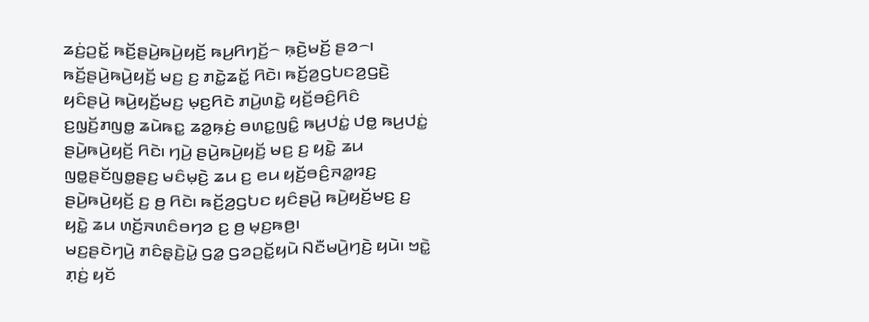ꤘꤢꤦ꤬ꤑꤢꤩ꤭ ꤒꤢꤩ꤬ꤔꤣꤧ꤬ꤒꤣꤧ꤬ꤟꤢꤩ꤬ ꤒꤣ꤬ꤖꤚꤢꤩ꤬꤮ ꤒ꤫ꤢꤧ꤬ꤗꤢꤩ꤬ ꤔꤤ꤮꤯ ꤒꤢꤩ꤬ꤔꤣꤧ꤬ꤒꤣꤧ꤬ꤟꤢꤩ꤬ ꤗꤢ꤬ ꤢ꤬ ꤊꤢꤧ꤭ꤘꤢꤩ꤭ ꤖꤢꤧ꤯ ꤒꤢꤩ꤬ꤤ꤬ꤞꤝꤢꤤ꤬ꤞꤢꤧ꤬ ꤟꤢꤨꤔꤣꤧ꤬ ꤒꤣꤧ꤬ꤟꤢꤩ꤬ꤗꤢ꤬ ꤗ꤫ꤢ꤬ꤖꤢꤧ ꤊꤣꤧ꤬ꤛꤢꤧ꤭ ꤟꤢꤩ꤬ꤋꤢꤨ꤬ꤖꤢꤨ ꤢ꤬ꤜ꤫ꤢꤩ꤬ꤊꤜꤥ꤭ ꤘꤣꤧꤒꤢ꤭ ꤘꤤ꤭ꤒ꤫ꤢꤦ꤬ ꤋꤛꤢ꤭ꤜꤢꤨ꤭ ꤒꤣ꤬ꤓꤢꤦ꤭ ꤓꤥ꤭ ꤒꤣ꤬ꤓꤢꤦ꤭ ꤔꤣꤧ꤬ꤒꤣꤧ꤬ꤟꤢꤩ꤬ ꤖꤢꤧ꤯ ꤚꤣꤧ꤬ ꤔꤣꤧ꤬ꤒꤣꤧ꤬ꤟꤢꤩ꤬ ꤗꤢ꤬ ꤢ꤬ ꤟꤢꤧ꤭ ꤘꤣ ꤜꤥ꤭ꤔꤢꤩꤜꤥ꤭ꤔꤢ꤬ ꤗꤢꤨꤗ꤫ꤢꤧ꤬ ꤘꤣ ꤢ꤬ ꤕꤣ ꤟꤢꤩ꤬ꤋꤢꤨ꤬ꤏꤤ꤭ꤙꤢ꤬ ꤔꤣꤧ꤬ꤒꤣꤧ꤬ꤟꤢꤩ꤬ ꤢ꤬ ꤥ꤬ ꤖꤢꤧ꤯ ꤒꤢꤩ꤬ꤤ꤬ꤞꤝꤢ ꤟꤢꤨꤔꤣꤧ꤬ ꤒꤣꤧ꤬ꤟꤢꤩ꤬ꤗꤢ꤬ ꤢ꤬ ꤟꤢꤧ꤭ ꤘꤣ ꤛꤢꤩ꤬ꤏꤛꤢꤨꤋꤚꤤ ꤢ꤬ ꤥ꤬ ꤗ꤫ꤢ꤬ꤒꤥ꤬꤯
ꤗꤢ꤬ꤔꤢꤧꤚꤣꤧ꤬ ꤊꤢꤨꤔ꤫ꤢꤧ꤬ꤣꤧ꤭ ꤞꤤ꤭ ꤞꤤꤑꤢꤩ꤭ꤟꤣꤧ ꤡꤢꤪꤗꤣꤧ꤬ꤚꤢꤧ꤬ ꤟꤣꤧ꤯ ꤠꤢꤧ꤭ ꤊ꤫ꤢꤦ꤬ ꤟꤢꤩ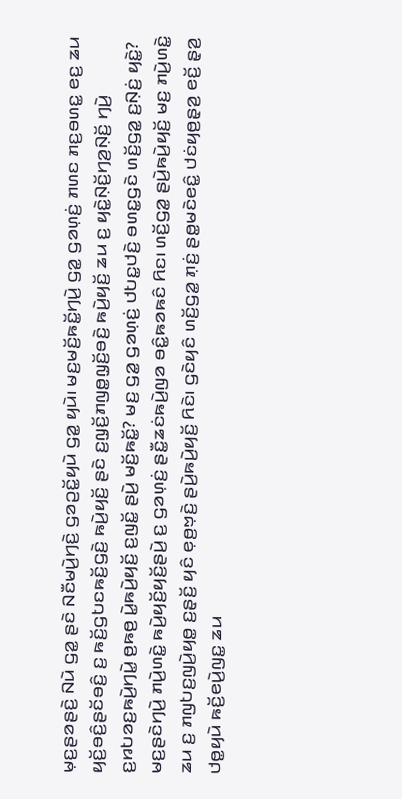ꤗ꤫ꤢ꤬ꤔꤤꤔꤢꤧ꤬ ꤡꤣꤧ ꤞꤤ꤭ ꤔꤢꤧ ꤡꤢꤪꤗꤣꤧ꤬ꤚꤢꤧ꤬ ꤞꤤꤑꤢꤩ꤭ꤟꤣꤧ ꤞꤤ꤭ ꤟꤣꤧ꤯ ꤗꤢ꤬ꤗꤢꤩ꤬ꤒꤢꤩ꤭ꤚꤣꤧ꤬ ꤞꤤ꤭ ꤞꤤꤛ꤫ꤢꤦ꤬ ꤊꤛꤢ ꤊꤢ꤬ꤋꤛꤢ꤭ ꤕꤢ꤬ ꤘꤣ ꤟꤢꤩ꤬ꤋꤢꤨ꤬ꤔꤢꤩꤋꤢꤨ꤬ ꤢ꤬ ꤒꤢꤩ꤬ꤞꤝꤢꤒꤢꤩ꤬ꤞꤢꤧ꤬ ꤒꤣꤧ꤬ꤟꤢꤩ꤬ ꤔꤢꤧ ꤢ꤬ꤜ꤫ꤢꤩ꤬ꤊꤜꤥ꤭ꤜ꤫ꤢꤩ꤬ꤋꤢꤧ꤬ ꤒꤣꤧ꤬ꤟꤢꤩ꤬ ꤘꤣ ꤢ꤬ ꤟꤢꤧ꤭ꤡ꤫ꤢꤩ꤬ꤚꤤ꤬ꤡ꤫ꤢꤩ꤬ ꤚꤣꤧ꤬ ꤢ꤬ꤙꤝꤤꤢ꤬ꤒꤣꤧ꤬ꤚꤣꤧ꤭ ꤥ꤬ꤒꤥ꤬ ꤣꤧ꤭ꤒꤣꤧ꤬ꤟꤢꤩ꤬ ꤢ꤬ꤜꤢꤩ꤭ ꤔꤣꤧ꤬ ꤗꤢꤩ꤬ꤒꤢꤩ꤭? ꤗꤢ꤬ ꤞꤤ꤭ ꤞꤤꤛ꤫ꤢꤦ꤬ ꤓꤝꤢ꤭ꤓꤢꤧ꤬ ꤋꤛꤢ꤭ꤞꤢꤧ ꤛꤢꤩ꤬ꤞꤤ꤭ ꤢ꤬ꤡ꤫ꤢꤦ꤬ ꤟꤢꤧ꤭?
ꤗꤢ꤬ꤔꤢꤧꤚꤣꤧ꤬ ꤊꤣꤧ꤬ꤛꤢꤧ꤭ ꤒꤣꤧ꤬ꤟꤢꤩ꤬ꤟꤢꤩ꤬ꤔꤣꤧ꤬ ꤢ꤬ ꤞꤤꤛ꤫ꤢꤦ꤬ ꤔꤢꤪ꤭ꤘꤢꤦꤒꤣꤧ꤬ꤜꤤ ꤋꤢꤨ꤭ꤒꤤꤒꤢꤨ ꤖꤢ꤯ ꤛꤢꤩ꤬ꤞꤤ꤭ ꤔꤣꤧ꤬ꤒꤣꤧ꤬ꤟꤢꤩ꤬ ꤗꤢ꤬ ꤊꤣꤧ꤬ꤛꤢꤧ꤭ ꤘꤣ ꤢ꤬ ꤊꤜꤝꤢ꤬ꤜꤣꤧ꤬ꤟꤥ꤭ ꤢ꤬ꤔ꤫ꤢꤩ꤬ ꤟꤢꤨ ꤕ꤫ꤥ꤬ꤠ꤫ꤢꤧ꤬ ꤔꤣꤧ꤬ꤒꤣꤧ꤬ꤟꤢꤩ꤬ ꤖꤢꤧ꤯ ꤞꤢꤧꤟꤢꤨ ꤛꤢꤩ꤬ꤞꤤ꤭ ꤊ꤫ꤢꤦ꤬ ꤔꤥ꤭ꤗꤢꤧꤕꤢꤨ꤭ ꤓꤢꤦꤟꤥ꤬ꤔ꤫ꤤ꤬ ꤕꤢꤩ꤬ ꤔ꤫ꤤ꤬ ꤓꤥ꤭ꤟꤣꤧ ꤒꤢꤩ꤬ꤕꤣꤧ꤬ꤜꤢ꤭ ꤘꤣ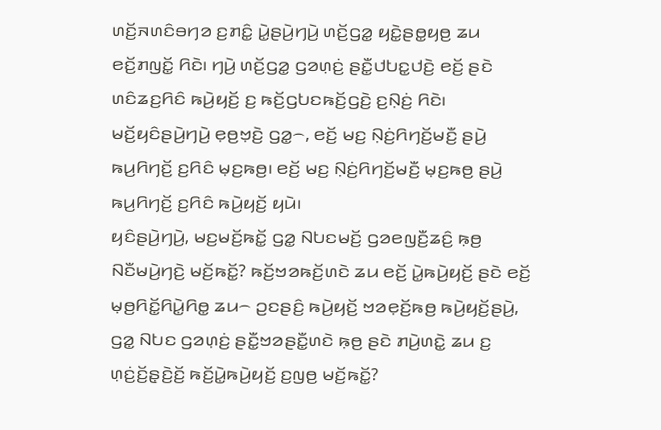ꤛꤢꤩ꤬ꤏꤛꤢꤨꤋꤚꤤ ꤢ꤬ꤊꤢꤨ꤭ ꤣꤧ꤭ꤔꤣꤧ꤬ꤚꤣꤧ꤬ ꤛꤢꤩ꤬ꤞꤤ꤭ ꤟꤢꤧ꤭ꤔꤥ꤭ꤟꤥ꤬ ꤘꤣ ꤕꤢꤩ꤬ꤊꤜꤢꤩ꤭ ꤖꤢꤧ꤯ ꤚꤣꤧ꤬ ꤛꤢꤩ꤬ꤞꤤ꤭ ꤞꤤꤛ꤫ꤢꤦ꤬ ꤔꤢꤪ꤭ꤓꤝꤢ꤭ꤓꤢꤧ꤬ ꤕꤢꤩ꤬ ꤔꤢꤧ ꤛꤢꤨꤘꤢ꤬ꤖꤢꤨ ꤒꤣꤧ꤬ꤟꤢꤩ꤬ ꤢ꤬ ꤒꤢꤩ꤬ꤞꤝꤢꤒꤢꤩ꤬ꤞꤢꤧ꤬ ꤢ꤬ꤡ꤫ꤢꤦ꤬ ꤖꤢꤧ꤯
ꤗꤢꤩ꤬ꤟꤢꤨꤔꤣꤧ꤬ꤚꤣꤧ꤬ ꤕ꤫ꤥ꤬ꤠ꤫ꤢꤧ꤬ ꤞꤤ꤭꤮, ꤕꤢꤩ꤬ ꤗꤢ꤬ ꤡ꤫ꤢꤦ꤬ꤖꤚꤢꤩ꤬ꤗꤢꤪ꤬ ꤔꤣꤧ꤬ ꤒꤣ꤬ꤖꤚꤢꤩ꤬ ꤢ꤬ꤖꤢꤨ ꤗ꤫ꤢ꤬ꤒꤥ꤬꤯ ꤕꤢꤩ꤬ ꤗꤢ꤬ ꤡ꤫ꤢꤦ꤬ꤖꤚꤢꤩ꤬ꤗꤢꤪ꤬ ꤗ꤫ꤢ꤬ꤒꤥ꤬ ꤔꤣꤧ꤬ ꤒꤣ꤬ꤖꤚꤢꤩ꤬ ꤢ꤬ꤖꤢꤨ ꤒꤣꤧ꤬ꤟꤢꤩ꤬ ꤟꤣꤧ꤯
ꤟꤢꤨꤔꤣꤧ꤬ꤚꤣꤧ꤬, ꤗꤢ꤬ꤗꤢꤩ꤬ꤒꤢꤩ꤭ ꤞꤤ꤭ ꤡꤝꤢꤗꤢꤩ꤬ ꤞꤤꤕꤜꤢꤪ꤬ꤘꤢꤨ꤬ ꤒ꤫ꤥ꤬ ꤡꤢꤪꤗꤣꤧ꤬ꤚꤢꤧ꤬ ꤗꤢꤩ꤬ꤒꤢꤩ꤭? ꤒꤢꤩ꤬ꤠꤤꤒꤢꤩ꤬ꤛꤢꤧ ꤘꤣ ꤕꤢꤩ꤬ ꤣꤧ꤭ꤒꤣꤧ꤬ꤟꤢꤩ꤬ ꤔꤢꤧ ꤕꤢꤩ꤬ ꤗ꤫ꤥ꤬ꤖꤢꤩ꤭ꤖꤣꤧ꤭ꤖꤥ꤭ ꤘꤣ꤮ ꤑꤢꤔꤢꤨ꤬ ꤒꤣꤧ꤬ꤟꤢꤩ꤬ ꤠꤤꤕ꤫ꤢꤩ꤬ꤒꤥ꤬ ꤒꤣꤧ꤬ꤟꤢꤩ꤬ꤔꤣꤧ꤬, ꤞꤤ꤭ ꤡꤝꤢ ꤞꤤꤛ꤫ꤢꤦ꤬ ꤔꤢꤪ꤭ꤠꤤꤔꤢꤪ꤭ꤛꤢꤧ ꤒ꤫ꤥ꤬ ꤔꤢꤧ ꤊꤣꤧ꤬ꤛꤢꤧ꤭ ꤘꤣ ꤢ꤬ ꤛ꤫ꤢꤦ꤬ꤢꤩ꤬ꤔ꤫ꤢꤧ꤬ꤢꤩ꤬ ꤒꤢꤩ꤬ꤣꤧ꤭ꤒꤣꤧ꤬ꤟꤢꤩ꤬ ꤢ꤬ꤜꤥ꤬ ꤗꤢꤩ꤬ꤒꤢꤩ꤭?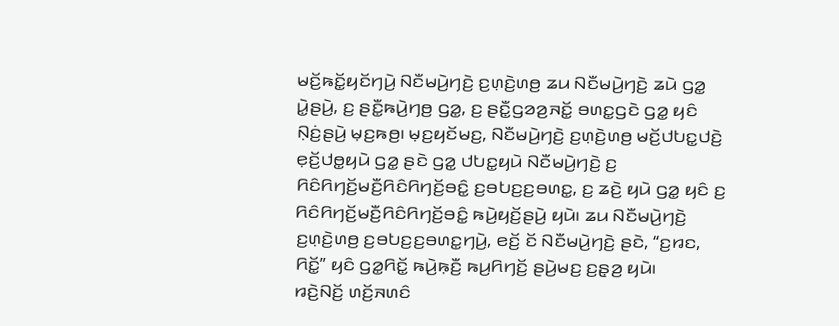ꤗꤢꤩ꤬ꤒꤢꤩ꤭ꤟꤢꤩꤚꤣꤧ꤬ ꤡꤢꤪꤗꤣꤧ꤬ꤚꤢꤧ꤬ ꤢ꤬ꤛ꤫ꤢꤧ꤬ꤛꤥ꤬ ꤘꤣ ꤡꤢꤪꤗꤣꤧ꤬ꤚꤢꤧ꤬ ꤘꤣꤧ ꤞꤤ꤭ ꤣꤧ꤭ꤔꤣꤧ꤬, ꤢ꤬ ꤔꤢꤪ꤭ꤒꤣꤧ꤬ꤚꤥ꤬ ꤞꤤ꤭, ꤢ꤬ ꤔꤢꤪ꤭ꤞꤤꤤ꤬ꤏꤢꤩ꤭ ꤋꤛꤢ꤭ꤞꤢꤧ ꤞꤤ꤭ ꤟꤢꤨ ꤡ꤫ꤢꤦ꤬ꤔꤣꤧ꤬ ꤗ꤫ꤢ꤬ꤒꤥ꤬꤯ ꤗ꤫ꤢ꤬ꤟꤢꤩꤗꤢ꤬, ꤡꤢꤪꤗꤣꤧ꤬ꤚꤢꤧ꤬ ꤢ꤬ꤛ꤫ꤢꤧ꤬ꤛꤥ꤬ ꤗꤢꤩ꤬ꤓꤝꤢ꤭ꤓꤢꤧ꤬ ꤕ꤫ꤢꤩ꤬ꤓꤥ꤭ꤟꤣꤧ ꤞꤤ꤭ ꤔꤢꤧ ꤞꤤ꤭ ꤓꤝꤢ꤭ꤟꤣꤧ ꤡꤢꤪꤗꤣꤧ꤬ꤚꤢꤧ꤬ ꤢ꤬ ꤖꤢꤨꤖꤚꤢꤩ꤬ꤗꤢꤪ꤬ꤖꤢꤨꤖꤚꤢꤩ꤬ꤋꤢꤨ꤭ ꤢ꤬ꤋꤝꤢ꤬ꤢ꤬ꤋꤛꤢ꤭, ꤢ꤬ ꤘꤢꤧ꤬ ꤟꤣꤧ ꤞꤤ꤭ ꤟꤢꤨ ꤢ꤬ ꤖꤢꤨꤖꤚꤢꤩ꤬ꤗꤢꤪ꤬ꤖꤢꤨꤖꤚꤢꤩ꤬ꤋꤢꤨ꤭ ꤒꤣꤧ꤬ꤟꤢꤩ꤬ꤔꤣꤧ꤬ ꤟꤣꤧ꤯ ꤘꤣ ꤡꤢꤪꤗꤣꤧ꤬ꤚꤢꤧ꤬ ꤢ꤬ꤛ꤫ꤢꤧ꤬ꤛꤥ꤬ ꤢ꤬ꤋꤝꤢ꤬ꤢ꤬ꤋꤛꤢ꤭ꤚꤣꤧ꤬, ꤕꤢꤩ꤬ ꤢꤩ ꤡꤢꤪꤗꤣꤧ꤬ꤚꤢꤧ꤬ ꤔꤢꤧ, “ꤢ꤬ꤙꤢ, ꤖꤢꤩ꤭” ꤟꤢꤨ ꤞꤤ꤭ꤖꤢꤩ꤭ ꤒꤣꤧ꤬ꤒ꤫ꤢꤪ꤬ ꤒꤣ꤬ꤖꤚꤢꤩ꤬ ꤔꤣꤧ꤬ꤗꤢ꤬ ꤢ꤬ꤔ꤫ꤤ꤬ ꤟꤣꤧ꤯
ꤙꤢꤧ꤬ꤡꤢꤩ꤬ ꤛꤢꤩ꤬ꤏꤛꤢꤨ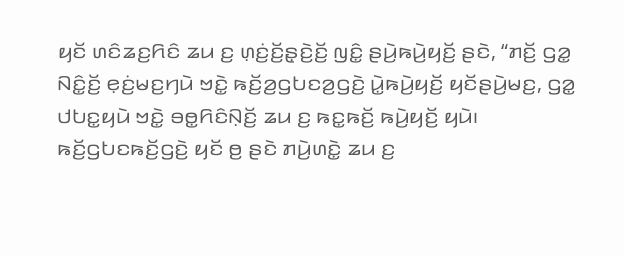ꤟꤢꤩ ꤛꤢꤨꤘꤢ꤬ꤖꤢꤨ ꤘꤣ ꤢ꤬ ꤛ꤫ꤢꤦ꤬ꤢꤩ꤬ꤔ꤫ꤢꤧ꤬ꤢꤩ꤬ ꤜꤢꤨ꤭ ꤔꤣꤧ꤬ꤒꤣꤧ꤬ꤟꤢꤩ꤬ ꤔꤢꤧ, “ꤊꤢꤩ꤬ ꤞꤤ꤭ ꤡꤢꤨ꤭ꤢꤩ꤬ ꤕ꤫ꤢꤦ꤬ꤗꤢ꤬ꤚꤣꤧ ꤠꤢꤧ꤭ ꤒꤢꤩ꤬ꤤ꤬ꤞꤝꤢꤤ꤬ꤞꤢꤧ꤬ ꤣꤧ꤭ꤒꤣꤧ꤬ꤟꤢꤩ꤬ ꤟꤢꤩꤔꤣꤧ꤬ꤗꤢ꤬, ꤞꤤ꤭ ꤓꤝꤢ꤭ꤟꤣꤧ ꤠꤢꤧ꤭ ꤋꤥ꤭ꤖꤢꤨꤡ꤫ꤢꤩ꤬ ꤘꤣ ꤢ꤬ ꤒꤢ꤭ꤒꤢꤩ꤬ ꤒꤣꤧ꤬ꤟꤢꤩ꤬ ꤟꤣꤧ꤯
ꤒꤢꤩ꤬ꤞꤝꤢꤒꤢꤩ꤬ꤞꤢꤧ꤬ ꤟꤢꤩ ꤥ꤬ ꤔꤢꤧ ꤊꤣꤧ꤬ꤛꤢꤧ꤭ ꤘꤣ ꤢ꤬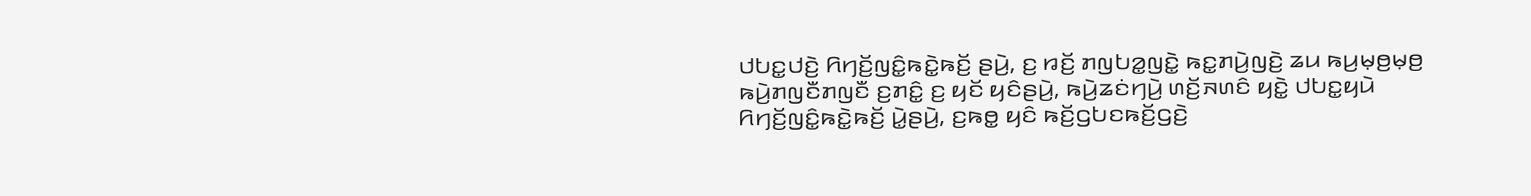ꤓꤝꤢ꤭ꤓꤢꤧ꤬ ꤖꤚꤢꤩ꤬ꤜꤢꤨ꤭ꤒꤢꤧ꤭ꤒꤢꤩ꤬ ꤔꤣꤧ꤬, ꤢ꤬ ꤙꤢꤩ꤬ ꤊꤜꤝꤤ꤭ꤜꤢꤧ꤭ ꤒꤢ꤭ꤊꤣꤧ꤬ꤜꤢꤧ꤬ ꤘꤣ ꤒꤣ꤬ꤗ꤫ꤥ꤬ꤗ꤫ꤥ꤬ ꤒꤣꤧ꤬ꤊꤜꤢꤪꤊꤜꤢꤪ ꤢ꤬ꤊꤢꤨ꤭ ꤢ꤬ ꤟꤢꤩ ꤟꤢꤨꤔꤣꤧ꤬, ꤒꤣꤧ꤬ꤘꤢꤦꤚꤣꤧ꤬ ꤛꤢꤩ꤬ꤏꤛꤢꤨ ꤟꤢꤧ꤭ ꤓꤝꤢ꤭ꤟꤣꤧ ꤖꤚꤢꤩ꤬ꤜꤢꤨ꤭ꤒꤢꤧ꤭ꤒꤢꤩ꤬ ꤣꤧ꤭ꤔꤣꤧ꤬, ꤢ꤬ꤒꤥ꤭ ꤟꤢꤨ ꤒꤢꤩ꤬ꤞꤝꤢꤒꤢꤩ꤬ꤞꤢꤧ꤬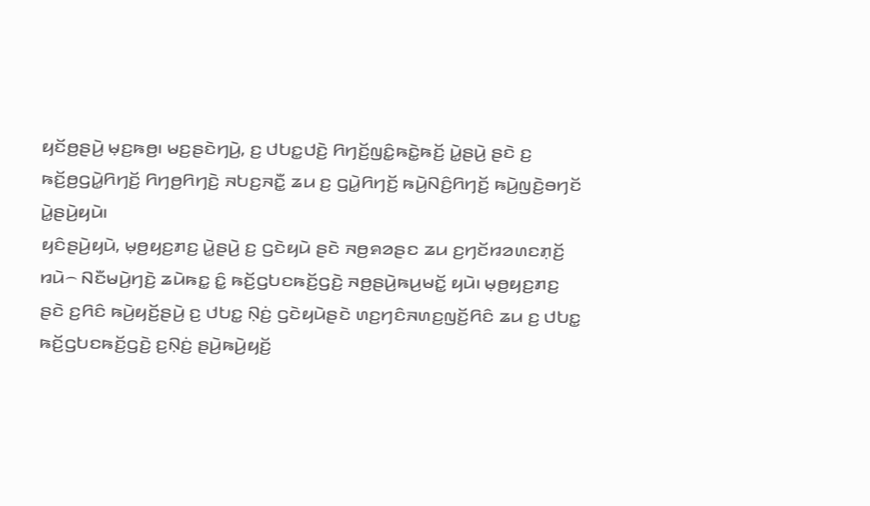ꤟꤢꤩꤥ꤬ꤔꤣꤧ꤬ ꤗ꤫ꤢ꤬ꤒꤥ꤬꤯ ꤗꤢ꤬ꤔꤢꤧꤚꤣꤧ꤬, ꤢ꤬ ꤓꤝꤢ꤭ꤓꤢꤧ꤬ ꤖꤚꤢꤩ꤬ꤜꤢꤨ꤭ꤒꤢꤧ꤭ꤒꤢꤩ꤬ ꤣꤧ꤭ꤔꤣꤧ꤬ ꤔꤢꤧ ꤢ꤬ ꤒꤢꤩ꤬ꤥ꤬ꤞꤣꤧ꤭ꤖꤚꤢꤩ꤬ ꤖꤚꤥ꤬ꤖꤚꤢꤧ꤬ ꤏꤝꤢ꤬ꤏꤢꤪ꤭ ꤘꤣ ꤢ꤬ ꤞꤣꤧ꤭ꤖꤚꤢꤩ꤬ ꤒꤣꤧ꤬ꤡꤢꤨ꤬ꤖꤚꤢꤩ꤬ ꤒꤣꤧ꤬ꤜꤢꤧ꤬ꤋꤚꤢꤩ ꤣꤧ꤭ꤔꤣꤧ꤬ꤟꤣꤧ꤯
ꤟꤢꤨꤔꤣꤧ꤬ꤟꤣꤧ, ꤗ꤫ꤥ꤬ꤟꤢ꤬ꤊꤢ꤬ ꤣꤧ꤭ꤔꤣꤧ꤬ ꤢ꤬ ꤞꤢꤧꤟꤣꤧ ꤔꤢꤧ ꤏꤥ꤬ꤎꤤꤔꤢ ꤘꤣ ꤢ꤬ꤚꤢꤩꤙꤤꤛꤢꤊ꤫ꤢꤩ꤬ ꤙꤣꤧ꤮ ꤡꤢꤪꤗꤣꤧ꤬ꤚꤢꤧ꤬ ꤘꤣꤧꤒꤢ꤭ ꤢꤨ꤭ ꤒꤢꤩ꤬ꤞꤝꤢꤒꤢꤩ꤬ꤞꤢꤧ꤬ ꤏꤥ꤬ꤔꤣꤧ꤬ꤒꤣ꤬ꤗꤢꤩ꤭ ꤟꤣꤧ꤯ ꤗ꤫ꤥ꤬ꤟꤢ꤬ꤊꤢ꤬ ꤔꤢꤧ ꤢ꤬ꤖꤢꤨ ꤒꤣꤧ꤬ꤟꤢꤩ꤬ꤔꤣꤧ꤬ ꤢ꤬ ꤓꤝꤢ꤭ ꤡ꤫ꤢꤦ꤬ ꤞꤢꤧꤟꤣꤧꤔꤢꤧ ꤛꤢ꤬ꤚꤢꤨꤏꤛꤢ꤬ꤜꤢꤩ꤬ꤖꤢꤨ ꤘꤣ ꤢ꤬ ꤓꤝꤢ꤭ ꤒꤢꤩ꤬ꤞꤝꤢꤒꤢꤩ꤬ꤞꤢꤧ꤬ ꤢ꤬ꤡ꤫ꤢꤦ꤬ ꤔꤣꤧ꤬ꤒꤣꤧ꤬ꤟꤢꤩ꤬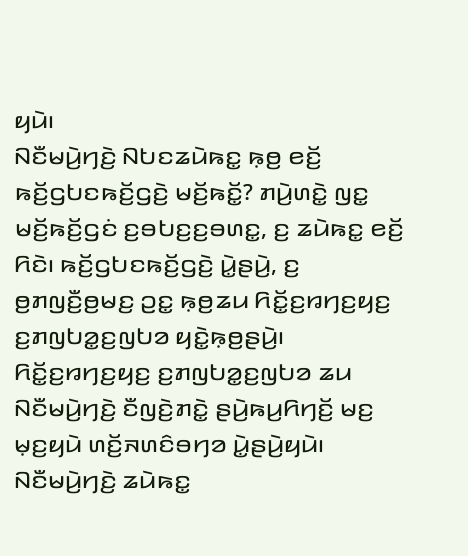ꤟꤣꤧ꤯
ꤡꤢꤪꤗꤣꤧ꤬ꤚꤢꤧ꤬ ꤡꤝꤢꤘꤣꤧꤒꤢ꤭ ꤒ꤫ꤥ꤬ ꤕꤢꤩ꤬ ꤒꤢꤩ꤬ꤞꤝꤢꤒꤢꤩ꤬ꤞꤢꤧ꤬ ꤗꤢꤩ꤬ꤒꤢꤩ꤭? ꤊꤣꤧ꤬ꤛꤢꤧ꤭ ꤜꤢ꤭ ꤗꤢꤩ꤬ꤒꤢꤩ꤬ꤞꤢꤦ ꤢ꤬ꤋꤝꤢ꤬ꤢ꤬ꤋꤛꤢ꤭, ꤢ꤬ ꤘꤣꤧꤒꤢ꤭ ꤕꤢꤩ꤬ ꤖꤢꤧ꤯ ꤒꤢꤩ꤬ꤞꤝꤢꤒꤢꤩ꤬ꤞꤢꤧ꤬ ꤣꤧ꤭ꤔꤣꤧ꤬, ꤢ꤬ ꤥ꤬ꤊꤜꤢꤪ꤬ꤥ꤬ꤗꤢ꤬ ꤑꤢ꤭ ꤒ꤫ꤥ꤬ꤘꤣ ꤖꤢꤩ꤭ꤢ꤬ꤙꤚꤢ꤬ꤟꤢ꤬ ꤢ꤬ꤊꤜꤝꤤ꤭ꤢ꤬ꤜꤝꤤ ꤟꤢꤧ꤭ꤒ꤫ꤥ꤬ꤔꤣꤧ꤬꤯ ꤖꤢꤩ꤭ꤢ꤬ꤙꤚꤢ꤬ꤟꤢ꤬ ꤢ꤬ꤊꤜꤝꤤ꤭ꤢ꤬ꤜꤝꤤ ꤘꤣ ꤡꤢꤪꤗꤣꤧ꤬ꤚꤢꤧ꤬ ꤢꤪꤜꤢꤧ꤬ꤊꤢꤧ꤭ ꤔꤣꤧ꤬ꤒꤣ꤬ꤖꤚꤢꤩ꤬ ꤗꤢ꤬ ꤗ꤫ꤢ꤬ꤟꤣꤧ ꤛꤢꤩ꤬ꤏꤛꤢꤨꤋꤚꤤ ꤣꤧ꤭ꤔꤣꤧ꤬ꤟꤣꤧ꤯ ꤡꤢꤪꤗꤣꤧ꤬ꤚꤢꤧ꤬ ꤘꤣꤧꤒꤢ꤭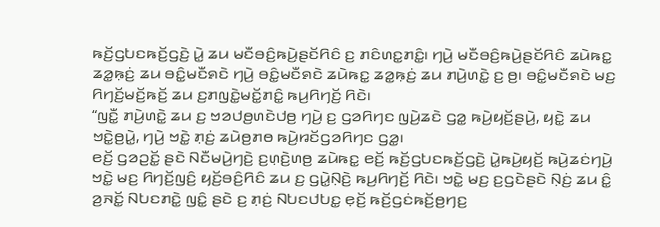ꤒꤢꤩ꤬ꤞꤝꤢꤒꤢꤩ꤬ꤞꤢꤧ꤬ ꤣꤧ꤭ ꤘꤣ ꤗꤢꤪꤋꤢꤨ꤬ꤒꤣꤧ꤬ꤔꤢꤩꤖꤢꤨ ꤢ꤬ ꤊꤢꤨꤛꤢ꤭ꤊꤢꤨ꤭꤯ ꤚꤣꤧ꤬ ꤗꤢꤪꤋꤢꤨ꤬ꤒꤣꤧ꤬ꤔꤢꤩꤖꤢꤨ ꤘꤣꤧꤒꤢ꤭ ꤘꤤ꤭ꤒ꤫ꤢꤦ꤬ ꤘꤣ ꤋꤢꤨ꤭ꤗꤢꤪꤎꤢꤧ ꤚꤣꤧ꤬ ꤋꤢꤨ꤭ꤗꤢꤪꤎꤢꤧ ꤘꤣꤧꤒꤢ꤭ ꤘꤤ꤭ꤒ꤫ꤢꤦ꤬ ꤘꤣ ꤊꤣꤧ꤬ꤛꤢꤧ꤭ ꤢ꤬ ꤥ꤬꤯ ꤋꤢꤨ꤭ꤗꤢꤪꤎꤢꤧ ꤗꤢ꤬ ꤖꤚꤢꤩ꤬ꤗꤢꤩ꤬ꤒꤢꤩ꤬ ꤘꤣ ꤢ꤬ꤊꤜꤢꤧ꤭ꤗꤢꤩ꤭ꤊꤢꤨ꤭ ꤒꤣ꤬ꤖꤚꤢꤩ꤬ ꤖꤢꤧ꤯
“ꤜꤢꤪ꤭ ꤊꤣꤧ꤬ꤛꤢꤧ꤭ ꤘꤣ ꤢ꤬ ꤠꤤꤓꤥ꤬ꤛꤢꤧꤓꤥ꤬ ꤚꤣꤧ꤬ ꤢ꤬ ꤞꤤꤖꤚꤢ ꤜꤣꤧ꤬ꤘꤢꤧ ꤞꤤ꤭ ꤒꤣꤧ꤬ꤟꤢꤩ꤬ꤔꤣꤧ꤬, ꤟꤢꤧ꤭ ꤘꤣ ꤠꤢꤧ꤭ꤥ꤬ꤣꤧ꤭, ꤚꤣꤧ꤬ ꤠꤢꤧ꤭ ꤊ꤫ꤢꤦ꤬ ꤘꤣꤧꤥ꤬ꤊꤥ ꤒꤣꤧ꤬ꤙꤢꤩꤞꤤꤖꤚꤢ ꤞꤤ꤭꤯
ꤕꤢꤩ꤬ ꤞꤤꤑꤢꤩ꤭ ꤔꤢꤧ ꤡꤢꤪꤗꤣꤧ꤬ꤚꤢꤧ꤬ ꤢ꤬ꤛ꤫ꤢꤧ꤬ꤛꤥ꤬ ꤘꤣꤧꤒꤢ꤭ ꤕꤢꤩ꤬ ꤒꤢꤩ꤬ꤞꤝꤢꤒꤢꤩ꤬ꤞꤢꤧ꤬ ꤣꤧ꤭ꤒꤣꤧ꤬ꤟꤢꤩ꤬ ꤒꤣꤧ꤬ꤘꤢꤦꤚꤣꤧ꤬ ꤠꤢꤧ꤭ ꤗꤢ꤬ ꤖꤚꤢꤩ꤬ꤜꤢꤨ꤬ ꤟꤢꤩ꤬ꤋꤢꤨ꤬ꤖꤢꤨ ꤘꤣ ꤢ꤬ ꤞꤣꤧ꤭ꤡ꤫ꤢꤧ꤬ ꤒꤣ꤬ꤖꤚꤢꤩ꤬ ꤖꤢꤧ꤯ ꤠꤢꤧ꤭ ꤗꤢ꤬ ꤢ꤬ꤞꤢꤧꤔꤢꤧ ꤡ꤫ꤢꤦ꤬ ꤘꤣ ꤢꤨ꤭ ꤤ꤬ꤏꤢꤩ꤭ ꤡꤝꤢꤊꤢꤧ꤭ ꤜꤢꤨ꤭ ꤔꤢꤧ ꤢ꤬ ꤊ꤫ꤢꤦ꤬ ꤡꤝꤢꤓꤝꤢ꤭ ꤕ꤫ꤢꤩ꤬ ꤒꤢꤩ꤬ꤞꤢꤦꤒꤢꤩ꤬ꤥ꤬ꤚꤢ꤬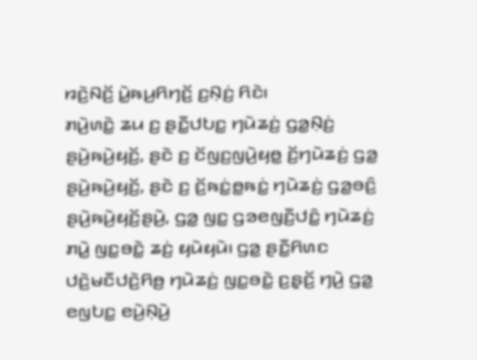ꤙꤢꤧ꤬ꤡꤢꤩ꤬ ꤣꤧ꤭ꤒꤣ꤬ꤖꤚꤢꤩ꤬ ꤢ꤬ꤡ꤫ꤢꤦ꤬ ꤖꤢꤧ꤯
ꤊꤣꤧ꤬ꤛꤢꤧ꤭ ꤘꤣ ꤢ꤬ ꤔꤢꤪ꤭ꤓꤝꤢ꤭ ꤚꤣꤧꤘꤢꤦ꤬ ꤞꤤ꤭ꤡ꤫ꤢꤦ꤬ ꤔꤣꤧ꤬ꤒꤣꤧ꤬ꤟꤢꤩ꤬, ꤔꤢꤧ ꤢ꤬ ꤢꤩꤜꤢ꤬ꤜꤣꤧ꤬ꤟꤥ꤭ ꤢꤩ꤬ꤚꤣꤧꤘꤢꤦ꤬ ꤞꤤ꤭ ꤔꤣꤧ꤬ꤒꤣꤧ꤬ꤟꤢꤩ꤬, ꤔꤢꤧ ꤢ꤬ ꤢꤩ꤬ꤒꤢꤦ꤭ꤥ꤭ꤒꤢꤦ꤭ ꤚꤣꤧꤘꤢꤦ꤬ ꤞꤤ꤭ꤋꤢꤨ꤬ ꤔꤣꤧ꤬ꤒꤣꤧ꤬ꤟꤢꤩ꤬ꤔꤣꤧ꤬, ꤞꤤ꤭ ꤜꤢ꤭ ꤞꤤꤕꤜꤢꤪ꤬ꤓꤢꤨ꤭ ꤚꤣꤧꤘꤢꤦ꤬ ꤊꤣꤧ꤭ ꤜꤢ꤭ꤋꤢꤧ꤭ ꤘꤢꤦ꤬ ꤟꤣꤧꤟꤣꤧ꤯ ꤞꤤ꤭ ꤔꤢꤪ꤭ꤖꤛꤢ ꤓꤢꤧ꤬ꤗꤢꤪꤓꤢꤧ꤬ꤖꤥ꤬ ꤚꤣꤧꤘꤢꤦ꤬ ꤜꤢ꤭ꤋꤢꤧ꤭ ꤢ꤬ꤔ꤫ꤢꤩ꤬ ꤚꤣꤧ꤬ ꤞꤤ꤭ ꤕꤜꤝꤢ꤭ ꤕꤣꤧ꤬ꤡ꤫ꤣꤧ꤬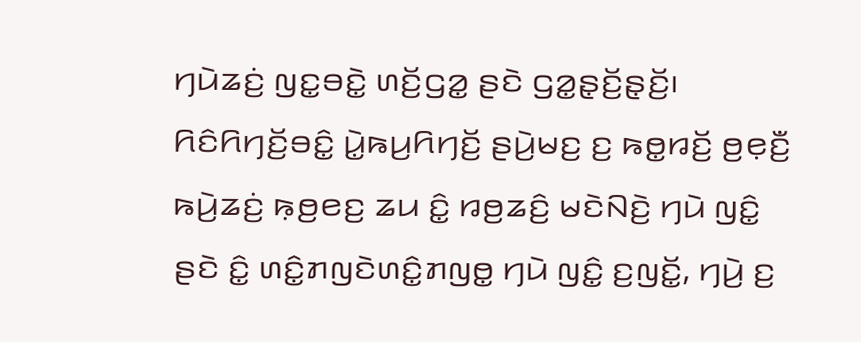ꤚꤣꤧꤘꤢꤦ꤬ ꤜꤢ꤭ꤋꤢꤧ꤭ ꤛꤢꤩ꤬ꤞꤤ꤭ ꤔꤢꤧ ꤞꤤ꤭ꤔ꤫ꤢꤩ꤬ꤔ꤫ꤢꤩ꤬꤯
ꤖꤢꤨꤖꤚꤢꤩ꤬ꤋꤢꤨ꤭ ꤣꤧ꤭ꤒꤣ꤬ꤖꤚꤢꤩ꤬ ꤔꤣꤧ꤬ꤗꤢ꤬ ꤢ꤬ ꤒꤥ꤭ꤙꤢꤩ꤬ ꤥ꤬ꤕ꤫ꤢꤪ꤬ ꤒꤣꤧ꤬ꤘꤢꤦ꤬ ꤒ꤫ꤥ꤬ꤕꤢ꤬ ꤘꤣ ꤢꤨ꤭ ꤙꤥ꤬ꤘꤢꤨ꤬ ꤗꤢꤧꤡꤢꤧ꤬ ꤚꤣꤧ ꤜꤢꤨ꤭ ꤔꤢꤧ ꤢꤨ꤭ ꤛꤢꤨ꤭ꤊꤜꤢꤧꤛꤢꤨ꤭ꤊꤜꤥ꤭ ꤚꤣꤧ ꤜꤢꤨ꤭ ꤢ꤬ꤜꤢꤩ꤭, ꤚꤣꤧ꤬ ꤢ꤬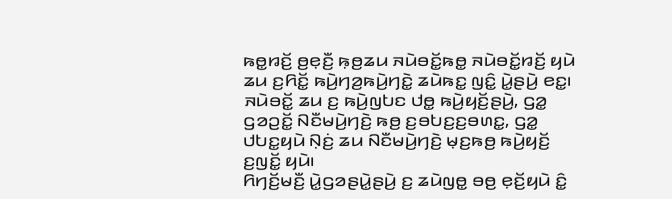ꤒꤥ꤭ꤙꤢꤩ꤬ ꤥ꤬ꤕ꤫ꤢꤪ꤬ ꤒ꤫ꤥ꤬ꤘꤣ ꤏꤣꤧꤋꤢꤩ꤭ꤒꤥ꤭ ꤏꤣꤧꤋꤢꤩ꤭ꤙꤢꤩ꤬ ꤟꤣꤧ ꤘꤣ ꤢ꤬ꤖꤢꤩ꤭ ꤒꤣꤧ꤬ꤚꤤ꤬ꤒꤣꤧ꤬ꤚꤢꤧ꤭ ꤘꤣꤧꤒꤢ꤭ ꤜꤢꤨ꤭ ꤣꤧ꤭ꤔꤣꤧ꤬ ꤕꤢ꤭꤯
ꤏꤣꤧꤋꤢꤩ꤭ ꤘꤣ ꤢ꤬ ꤒꤣꤧ꤬ꤜꤝꤢ ꤓꤥ꤭ ꤒꤣꤧ꤬ꤟꤢꤩ꤬ꤔꤣꤧ꤬, ꤞꤤ꤭ ꤞꤤꤑꤢꤩ꤭ ꤡꤢꤪꤗꤣꤧ꤬ꤚꤢꤧ꤬ ꤒꤥ꤬ ꤢ꤬ꤋꤝꤢ꤬ꤢ꤬ꤋꤛꤢ꤭, ꤞꤤ꤭ ꤓꤝꤢ꤭ꤟꤣꤧ ꤡ꤫ꤢꤦ꤬ ꤘꤣ ꤡꤢꤪꤗꤣꤧ꤬ꤚꤢꤧ꤬ ꤗ꤫ꤢ꤬ꤒꤥ꤬ ꤒꤣꤧ꤬ꤟꤢꤩ꤬ ꤢ꤬ꤜꤢꤩ꤭ ꤟꤣꤧ꤯
ꤖꤚꤢꤩ꤬ꤗꤢꤪ꤬ ꤣꤧ꤭ꤞꤤꤔꤣꤧ꤭ꤔꤣꤧ꤬ ꤢ꤬ ꤘꤣꤧꤜꤥ꤭ ꤋꤥ꤬ ꤕ꤫ꤢꤩ꤬ꤟꤣꤧ ꤢꤨ꤭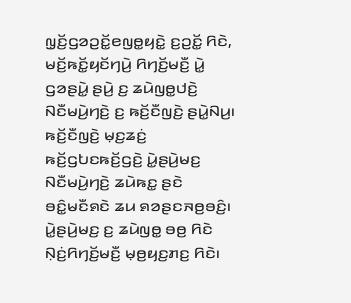ꤜ꤫ꤢꤩ꤬ꤞꤤꤑꤢꤩ꤭ꤕꤜꤥ꤭ꤟꤢꤧ꤭ ꤢ꤬ꤑꤢꤩ꤭ ꤖꤢꤧ, ꤗꤢꤩ꤬ꤒꤢꤩ꤭ꤟꤢꤩꤚꤣꤧ꤬ ꤖꤚꤢꤩ꤬ꤗꤢꤪ꤬ ꤣꤧ꤭ ꤞꤤꤔꤣꤧ꤭ ꤔꤣꤧ꤬ ꤢ꤬ ꤘꤣꤧꤜꤥ꤭ꤓꤢꤧ꤬ ꤡꤢꤪꤗꤣꤧ꤬ꤚꤢꤧ꤬ ꤢ꤬ ꤒꤢꤩ꤬ꤢꤪꤜꤢꤧ꤬ ꤔꤣꤧ꤭ꤡꤣ꤬꤯ ꤒꤢꤩ꤬ꤢꤪꤜꤢꤧ꤬ ꤗ꤫ꤢ꤬ꤘꤢꤦ꤬ ꤒꤢꤩ꤬ꤞꤝꤢꤒꤢꤩ꤬ꤞꤢꤧ꤬ ꤣꤧ꤭ꤔꤣꤧ꤬ꤗꤢ꤬ ꤡꤢꤪꤗꤣꤧ꤬ꤚꤢꤧ꤬ ꤘꤣꤧꤒꤢ꤭ ꤔꤢꤧ ꤋꤢꤨ꤭ꤗꤢꤪꤎꤢꤧ ꤘꤣ ꤎꤤꤔꤢꤏꤥ꤬ꤋꤢꤨ꤬꤯ ꤣꤧ꤭ꤔꤣꤧ꤬ꤗꤢ꤬ ꤢ꤬ ꤘꤣꤧꤜꤥ꤭ ꤋꤥ꤬ ꤖꤢꤧ ꤡ꤫ꤢꤦ꤬ꤖꤚꤢꤩ꤬ꤗꤢꤪ꤬ ꤗ꤫ꤥ꤬ꤟꤢ꤬ꤊꤢ꤬ ꤖꤢꤧ꤯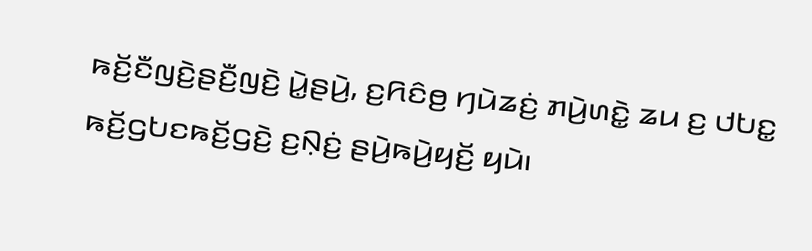ꤒꤢꤩ꤬ꤢꤪꤜꤢꤧ꤬ꤔꤢꤪ꤬ꤜꤢꤧ꤬ ꤣꤧ꤭ꤔꤣꤧ꤬, ꤢ꤬ꤖꤢꤨꤥ꤬ ꤚꤣꤧꤘꤢꤦ꤬ ꤊꤣꤧ꤬ꤛꤢꤧ꤭ ꤘꤣ ꤢ꤬ ꤓꤝꤢ꤭ ꤒꤢꤩ꤬ꤞꤝꤢꤒꤢꤩ꤬ꤞꤢꤧ꤬ ꤢ꤬ꤡ꤫ꤢꤦ꤬ ꤔꤣꤧ꤬ꤒꤣꤧ꤬ꤟꤢꤩ꤬ ꤟꤣꤧ꤯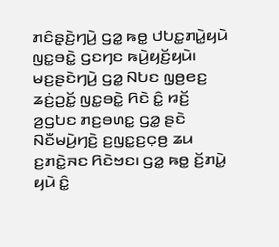ꤊꤢꤨꤔ꤫ꤢꤧ꤬ꤚꤣꤧ꤬ ꤞꤤ꤭ ꤒꤥ꤭ ꤓꤝꤢ꤭ꤊꤣꤧ꤭ꤟꤣꤧ ꤜꤢ꤭ꤋꤢꤧ꤭ ꤞꤢꤚꤢ ꤒꤣꤧ꤬ꤟꤢꤩ꤬ꤟꤣꤧ꤯ ꤗꤢ꤬ꤔꤢꤧꤚꤣꤧ꤬ ꤞꤤ꤭ ꤡꤝꤢ ꤜ꤫ꤥ꤬ꤕꤢ꤬ ꤘꤢꤦ꤬ꤑꤢꤩ꤭ ꤜꤢ꤭ꤋꤢꤧ꤭ ꤖꤢꤧ ꤢꤨ꤭ ꤙꤢꤩ꤬ ꤤ꤬ꤞꤝꤢ ꤊꤢ꤬ꤋꤛꤢ꤭ ꤞꤤ꤭ ꤔꤢꤧ ꤡꤢꤪꤗꤣꤧ꤬ꤚꤢꤧ꤬ ꤢ꤬ꤜꤢ꤭ꤢ꤬ꤍ꤫ꤥ꤬ ꤘꤣ ꤢ꤬ꤊꤢꤧ꤭ꤏꤢ ꤖꤢꤧꤠꤢ꤯ ꤞꤤ꤭ ꤒꤥ꤭ ꤢꤩ꤬ꤊꤣꤧ꤭ ꤟꤣꤧ ꤢꤨ꤭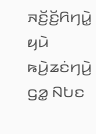ꤏꤢꤩ꤬ꤢꤩ꤬ꤖꤚꤣꤧ꤭ ꤟꤣꤧ ꤒꤣꤧ꤬ꤘꤢꤦꤚꤣꤧ꤬ ꤞꤤ꤭ ꤡꤝꤢ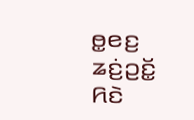ꤥ꤭ꤕꤢ꤬ ꤘꤢꤦ꤬ꤑꤢꤩ꤭ ꤖꤢꤧ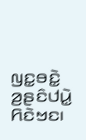ꤜꤢ꤭ꤋꤢꤧ꤭ ꤤ꤬ꤔꤢꤨꤓꤣꤧ꤭ ꤖꤢꤧꤠꤢ꤯